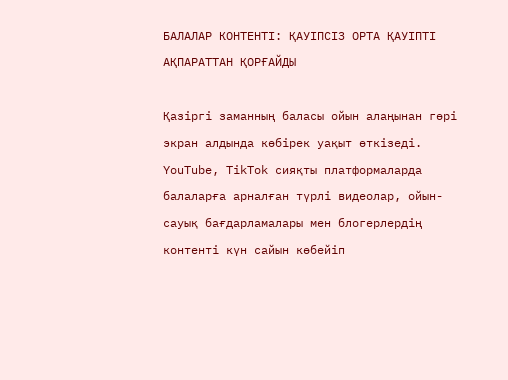БАЛАЛАР КОНТЕНТI: ҚАУIПСIЗ ОРТА ҚАУIПТI АҚПАРАТТАН ҚОРҒАЙДЫ

Қазіргі заманның баласы ойын алаңынан гөрі экран алдында көбірек уақыт өткізеді. YouTube, TikTok сияқты платформаларда балаларға арналған түрлі видеолар, ойын-сауық бағдарламалары мен блогерлердің контенті күн сайын көбейіп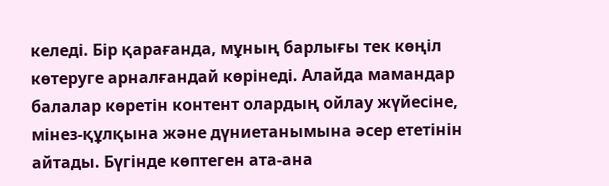келеді. Бір қарағанда, мұның барлығы тек көңіл көтеруге арналғандай көрінеді. Алайда мамандар балалар көретін контент олардың ойлау жүйесіне, мінез-құлқына және дүниетанымына әсер ететінін айтады. Бүгінде көптеген ата-ана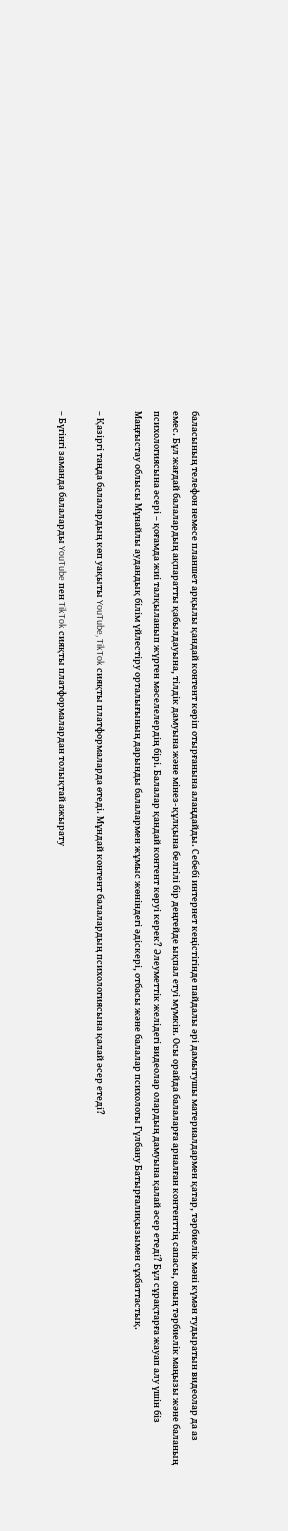баласының телефон немесе планшет арқылы қандай контент көріп отырғанына алаңдайды. Себебі интернет кеңістігінде пайдалы әрі дамытушы материалдармен қатар, тәрбиелік мәні күмән тудыратын видеолар да аз емес. Бұл жағдай балалардың ақпаратты қабылдауына, тілдік дамуына және мінез-құлқына белгілі бір деңгейде ықпал етуі мүмкін. Осы орайда балаларға арналған контенттің сапасы, оның тәрбиелік маңызы және баланың психологиясына әсері – қоғамда жиі талқыланып жүрген мәселелердің бірі. Балалар қандай контент көруі керек? Әлеуметтік желідегі видеолар олардың дамуына қалай әсер етеді? Бұл сұрақтарға жауап алу үшін біз Маңғыстау облысы Мұнайлы аудандық білім үйлестіру орталығының дарынды балалармен жұмыс жөніндегі әдіскері, отбасы және балалар психологы Гүлбану Батырғалиқызымен сұхбаттастық.

– Қазіргі таңда балалардың көп уақыты YouTube, TikTok сияқты платформаларда өтеді. Мұндай контент балалардың психологиясына қалай əсер етеді?

– Бүгінгі заманда балаларды YouTube пен TikTok сияқты платформалардан толықтай ажырату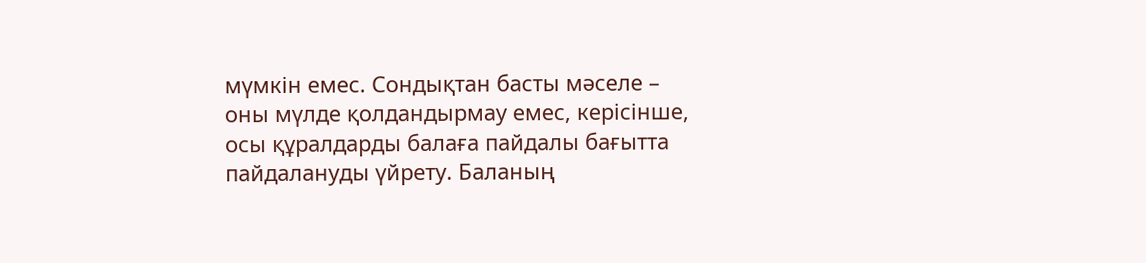мүмкін емес. Сондықтан басты мəселе – оны мүлде қолдандырмау емес, керісінше, осы құралдарды балаға пайдалы бағытта пайдалануды үйрету. Баланың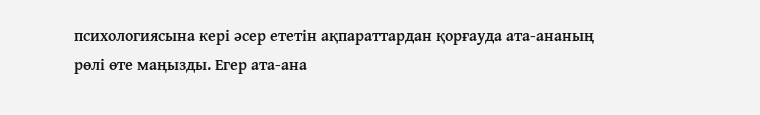психологиясына кері əсер ететін ақпараттардан қорғауда ата-ананың рөлі өте маңызды. Егер ата-ана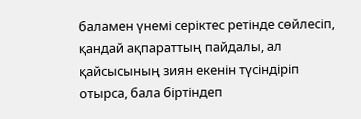баламен үнемі серіктес ретінде сөйлесіп, қандай ақпараттың пайдалы, ал қайсысының зиян екенін түсіндіріп отырса, бала біртіндеп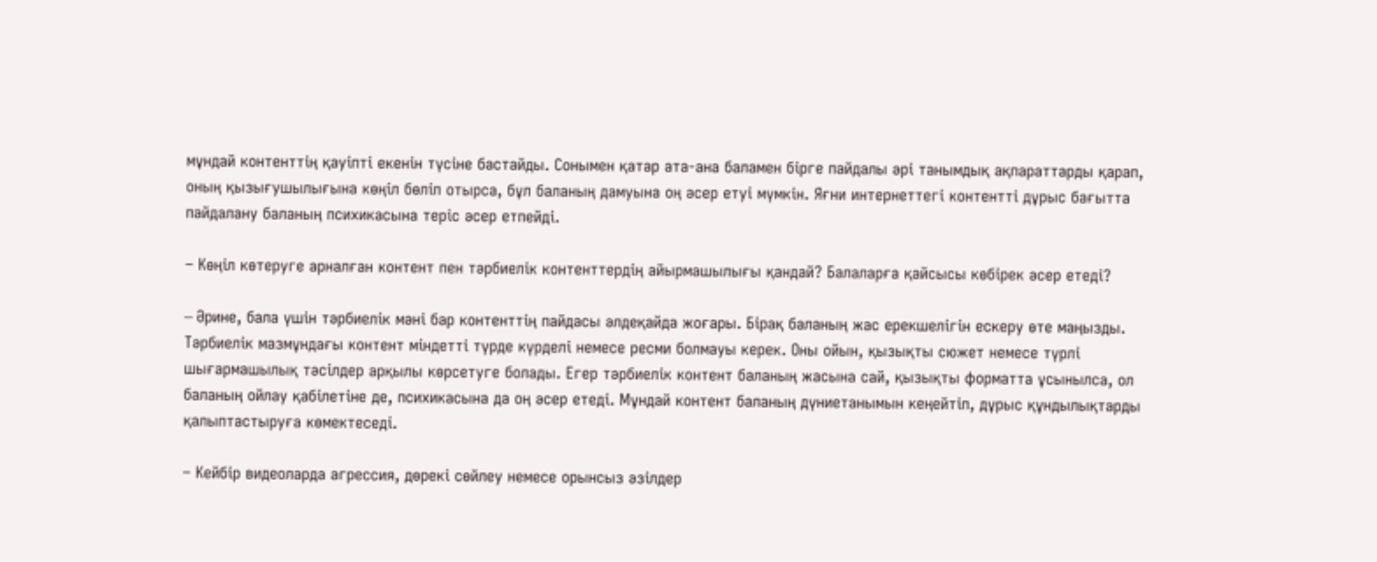мұндай контенттің қауіпті екенін түсіне бастайды. Сонымен қатар ата-ана баламен бірге пайдалы əрі танымдық ақпараттарды қарап, оның қызығушылығына көңіл бөліп отырса, бұл баланың дамуына оң əсер етуі мүмкін. Яғни интернеттегі контентті дұрыс бағытта пайдалану баланың психикасына теріс əсер етпейді.

– Көңіл көтеруге арналған контент пен тəрбиелік контенттердің айырмашылығы қандай? Балаларға қайсысы көбірек əсер етеді?

– Əрине, бала үшін тəрбиелік мəні бар контенттің пайдасы əлдеқайда жоғары. Бірақ баланың жас ерекшелігін ескеру өте маңызды. Тəрбиелік мазмұндағы контент міндетті түрде күрделі немесе ресми болмауы керек. Оны ойын, қызықты сюжет немесе түрлі шығармашылық тəсілдер арқылы көрсетуге болады. Егер тəрбиелік контент баланың жасына сай, қызықты форматта ұсынылса, ол баланың ойлау қабілетіне де, психикасына да оң əсер етеді. Мұндай контент баланың дүниетанымын кеңейтіп, дұрыс құндылықтарды қалыптастыруға көмектеседі.

– Кейбір видеоларда агрессия, дөрекі сөйлеу немесе орынсыз əзілдер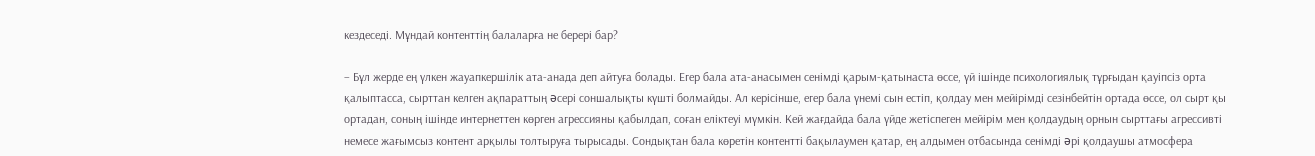кездеседі. Мұндай контенттің балаларға не берері бар?

– Бұл жерде ең үлкен жауапкершілік ата-анада деп айтуға болады. Егер бала ата-анасымен сенімді қарым-қатынаста өссе, үй ішінде психологиялық тұрғыдан қауіпсіз орта қалыптасса, сырттан келген ақпараттың əсері соншалықты күшті болмайды. Ал керісінше, егер бала үнемі сын естіп, қолдау мен мейірімді сезінбейтін ортада өссе, ол сырт қы ортадан, соның ішінде интернеттен көрген агрессияны қабылдап, соған еліктеуі мүмкін. Кей жағдайда бала үйде жетіспеген мейірім мен қолдаудың орнын сырттағы агрессивті немесе жағымсыз контент арқылы толтыруға тырысады. Сондықтан бала көретін контентті бақылаумен қатар, ең алдымен отбасында сенімді əрі қолдаушы атмосфера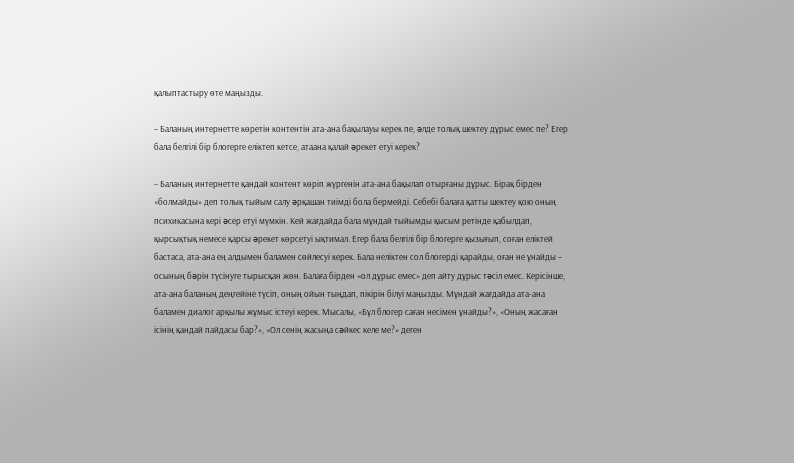қалыптастыру өте маңызды.

– Баланың интернетте көретін контентін ата-ана бақылауы керек пе, əлде толық шектеу дұрыс емес пе? Егер бала белгілі бір блогерге еліктеп кетсе, атаана қалай əрекет етуі керек?

– Баланың интернетте қандай контент көріп жүргенін ата-ана бақылап отырғаны дұрыс. Бірақ бірден «болмайды» деп толық тыйым салу əрқашан тиімді бола бермейді. Себебі балаға қатты шектеу қою оның психикасына кері əсер етуі мүмкін. Кей жағдайда бала мұндай тыйымды қысым ретінде қабылдап, қырсықтық немесе қарсы əрекет көрсетуі ықтимал. Егер бала белгілі бір блогерге қызығып, соған еліктей бастаса, ата-ана ең алдымен баламен сөйлесуі керек. Бала неліктен сол блогерді қарайды, оған не ұнайды – осының бəрін түсінуге тырысқан жөн. Балаға бірден «ол дұрыс емес» деп айту дұрыс тəсіл емес. Керісінше, ата-ана баланың деңгейіне түсіп, оның ойын тыңдап, пікірін білуі маңызды. Мұндай жағдайда ата-ана баламен диалог арқылы жұмыс істеуі керек. Мысалы, «Бұл блогер саған несімен ұнайды?», «Оның жасаған ісінің қандай пайдасы бар?», «Ол сенің жасыңа сəйкес келе ме?» деген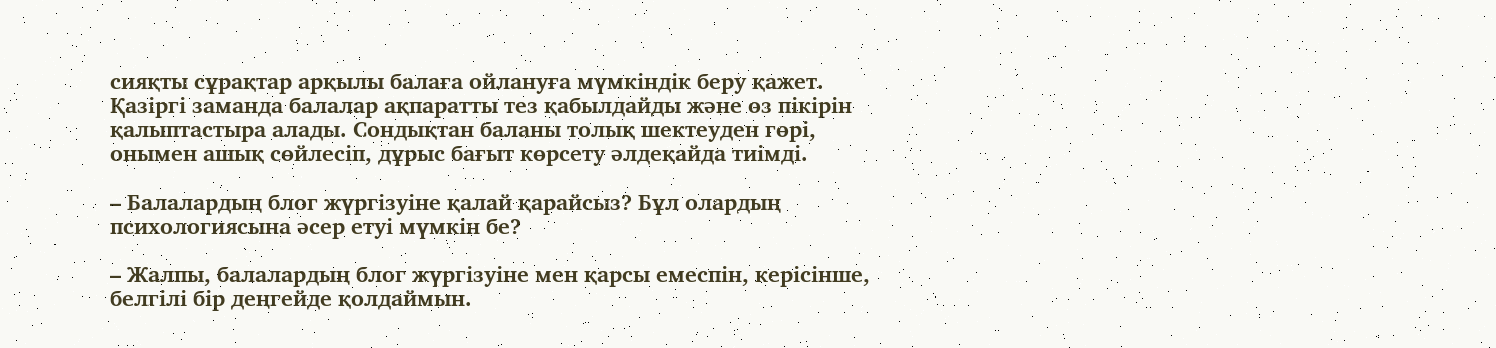сияқты сұрақтар арқылы балаға ойлануға мүмкіндік беру қажет. Қазіргі заманда балалар ақпаратты тез қабылдайды жəне өз пікірін қалыптастыра алады. Сондықтан баланы толық шектеуден гөрі, онымен ашық сөйлесіп, дұрыс бағыт көрсету əлдеқайда тиімді.

– Балалардың блог жүргізуіне қалай қарайсыз? Бұл олардың психологиясына əсер етуі мүмкін бе?

– Жалпы, балалардың блог жүргізуіне мен қарсы емеспін, керісінше, белгілі бір деңгейде қолдаймын.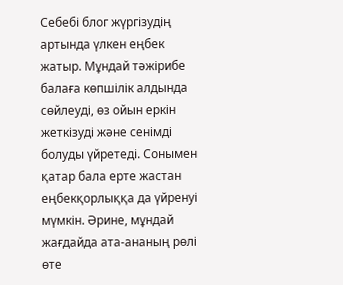Себебі блог жүргізудің артында үлкен еңбек жатыр. Мұндай тəжірибе балаға көпшілік алдында сөйлеуді, өз ойын еркін жеткізуді жəне сенімді болуды үйретеді. Сонымен қатар бала ерте жастан еңбекқорлыққа да үйренуі мүмкін. Əрине, мұндай жағдайда ата-ананың рөлі өте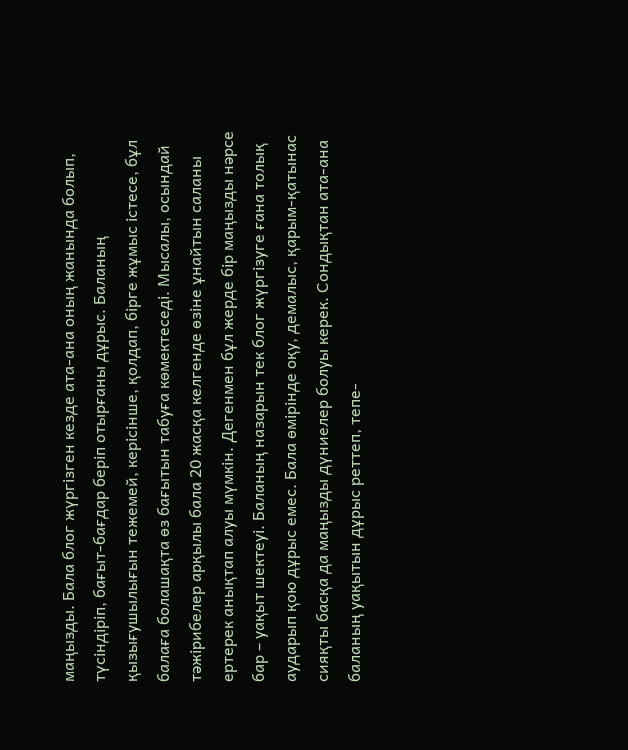маңызды. Бала блог жүргізген кезде ата-ана оның жанында болып, түсіндіріп, бағыт-бағдар беріп отырғаны дұрыс. Баланың қызығушылығын тежемей, керісінше, қолдап, бірге жұмыс істесе, бұл балаға болашақта өз бағытын табуға көмектеседі. Мысалы, осындай тəжірибелер арқылы бала 20 жасқа келгенде өзіне ұнайтын саланы ертерек анықтап алуы мүмкін. Дегенмен бұл жерде бір маңызды нəрсе бар – уақыт шектеуі. Баланың назарын тек блог жүргізуге ғана толық аударып қою дұрыс емес. Бала өмірінде оқу, демалыс, қарым-қатынас сияқты басқа да маңызды дүниелер болуы керек. Сондықтан ата-ана баланың уақытын дұрыс реттеп, тепе-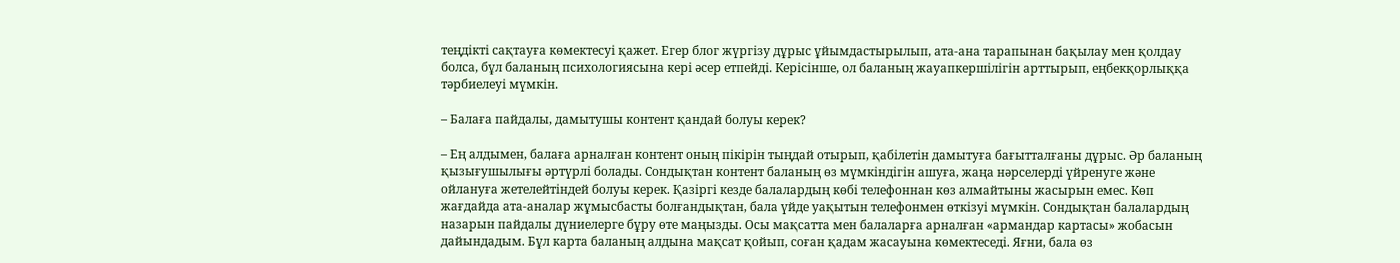теңдікті сақтауға көмектесуі қажет. Егер блог жүргізу дұрыс ұйымдастырылып, ата-ана тарапынан бақылау мен қолдау болса, бұл баланың психологиясына кері əсер етпейді. Керісінше, ол баланың жауапкершілігін арттырып, еңбекқорлыққа тəрбиелеуі мүмкін.

– Балаға пайдалы, дамытушы контент қандай болуы керек?

– Ең алдымен, балаға арналған контент оның пікірін тыңдай отырып, қабілетін дамытуға бағытталғаны дұрыс. Əр баланың қызығушылығы əртүрлі болады. Сондықтан контент баланың өз мүмкіндігін ашуға, жаңа нəрселерді үйренуге жəне ойлануға жетелейтіндей болуы керек. Қазіргі кезде балалардың көбі телефоннан көз алмайтыны жасырын емес. Көп жағдайда ата-аналар жұмысбасты болғандықтан, бала үйде уақытын телефонмен өткізуі мүмкін. Сондықтан балалардың назарын пайдалы дүниелерге бұру өте маңызды. Осы мақсатта мен балаларға арналған «армандар картасы» жобасын дайындадым. Бұл карта баланың алдына мақсат қойып, соған қадам жасауына көмектеседі. Яғни, бала өз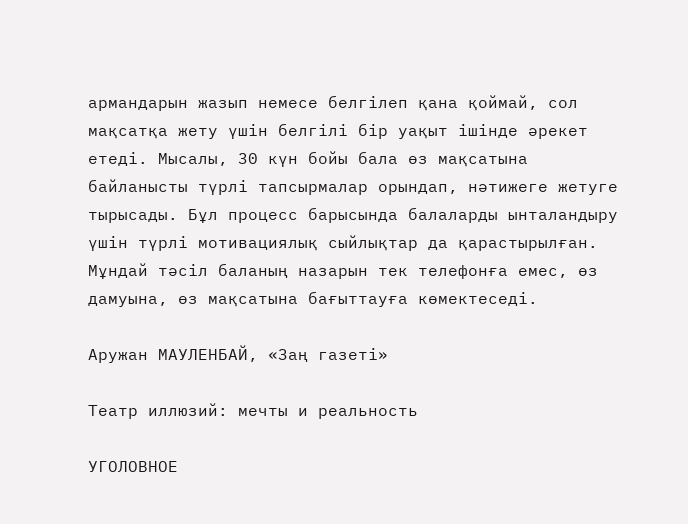армандарын жазып немесе белгілеп қана қоймай, сол мақсатқа жету үшін белгілі бір уақыт ішінде əрекет етеді. Мысалы, 30 күн бойы бала өз мақсатына байланысты түрлі тапсырмалар орындап, нəтижеге жетуге тырысады. Бұл процесс барысында балаларды ынталандыру үшін түрлі мотивациялық сыйлықтар да қарастырылған. Мұндай тəсіл баланың назарын тек телефонға емес, өз дамуына, өз мақсатына бағыттауға көмектеседі.

Аружан МАУЛЕНБАЙ, «Заң газеті»

Театр иллюзий: мечты и реальность

УГОЛОВНОЕ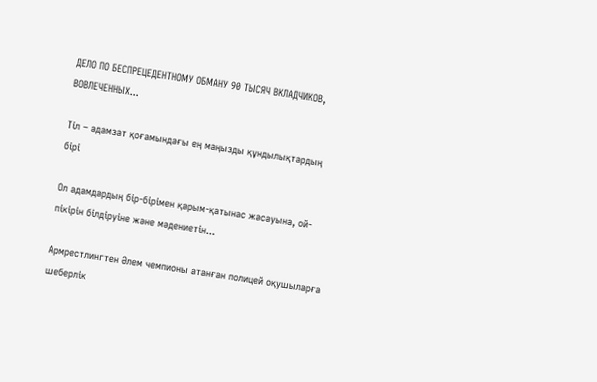ДЕЛО ПО БЕСПРЕЦЕДЕНТНОМУ ОБМАНУ 90 ТЫСЯЧ ВКЛАДЧИКОВ, ВОВЛЕЧЕННЫХ...

Тіл – адамзат қоғамындағы ең маңызды құндылықтардың бірі

Ол адамдардың бір-бірімен қарым-қатынас жасауына, ой-пікірін білдіруіне және мәдениетін...

Армрестлингтен Әлем чемпионы атанған полицей оқушыларға шеберлік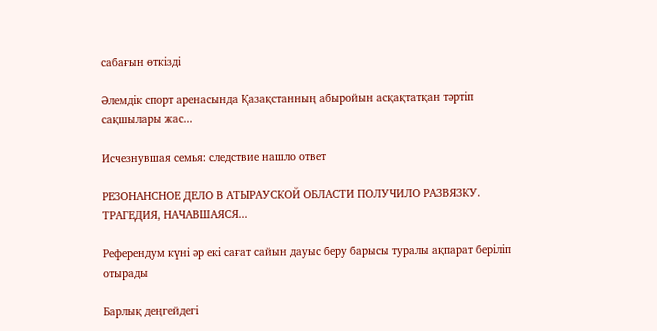сабағын өткізді

Әлемдік спорт аренасында Қазақстанның абыройын асқақтатқан тәртіп сақшылары жас...

Исчезнувшая семья: следствие нашло ответ

РЕЗОНАНСНОЕ ДЕЛО В АТЫРАУСКОЙ ОБЛАСТИ ПОЛУЧИЛО РАЗВЯЗКУ. ТРАГЕДИЯ, НАЧАВШАЯСЯ...

Референдум күні әр екі сағат сайын дауыс беру барысы туралы ақпарат беріліп отырады

Барлық деңгейдегі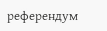референдум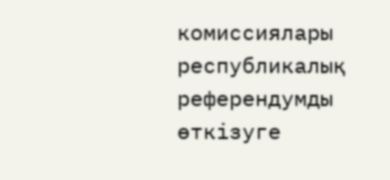комиссиялары республикалық референдумды өткізуге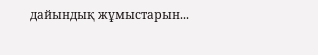дайындық жұмыстарын...